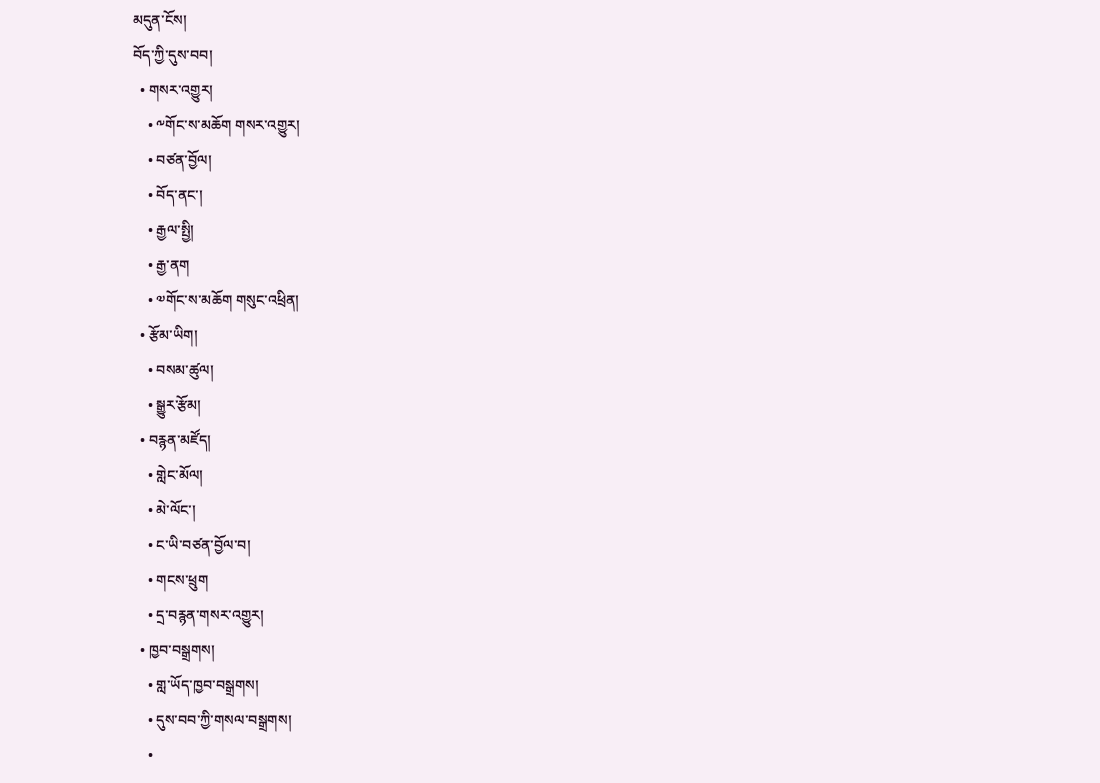མདུན་ངོས།
བོད་ཀྱི་དུས་བབ།
  • གསར་འགྱུར།
    • ༸གོང་ས་མཆོག གསར་འགྱུར།
    • བཙན་བྱོལ།
    • བོད་ནང་།
    • རྒྱལ་སྤྱི།
    • རྒྱ་ནག
    • ༧གོང་ས་མཆོག གསུང་འཕྲིན།
  • རྩོམ་ཡིག།
    • བསམ་ཚུལ།
    • སྒྱུར་རྩོམ།
  • བརྙན་མཛོད།
    • གླེང་མོལ།
    • མེ་ལོང་།
    • ང་ཡི་བཙན་བྱོལ་བ།
    • གངས་ཕྲུག
    • དྲ་བརྙན་གསར་འགྱུར།
  • ཁྱབ་བསྒྲགས།
    • གླ་ཡོད་ཁྱབ་བསྒྲགས།
    • དུས་བབ་ཀྱི་གསལ་བསྒྲགས།
    •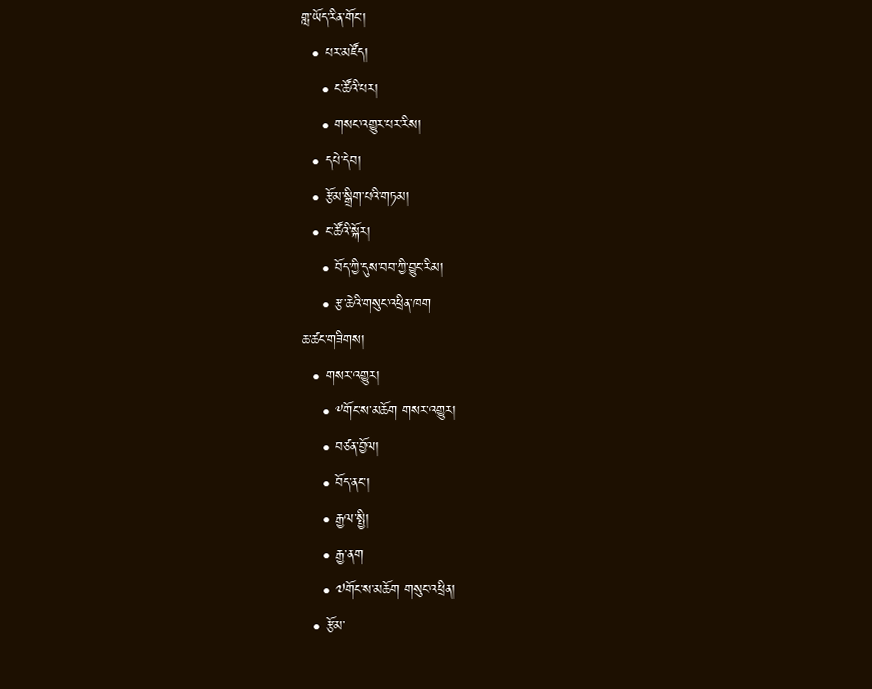གླ་ཡོད་རིན་གོང་།
  • པར་མཛོད།
    • ང་ཚོའི་པར།
    • གསང་འགྱུར་པར་རིས།
  • དཔེ་དེབ།
  • རྩོམ་སྒྲིག་པའི་གཏམ།
  • ང་ཚོའི་སྐོར།
    • བོད་ཀྱི་དུས་བབ་ཀྱི་བྱུང་རིམ།
    • རྩ་ཆེའི་གསུང་འཕྲིན་ཁག
ཆ་ཚང་གཟིགས།
  • གསར་འགྱུར།
    • ༸གོང་ས་མཆོག གསར་འགྱུར།
    • བཙན་བྱོལ།
    • བོད་ནང་།
    • རྒྱལ་སྤྱི།
    • རྒྱ་ནག
    • ༧གོང་ས་མཆོག གསུང་འཕྲིན།
  • རྩོམ་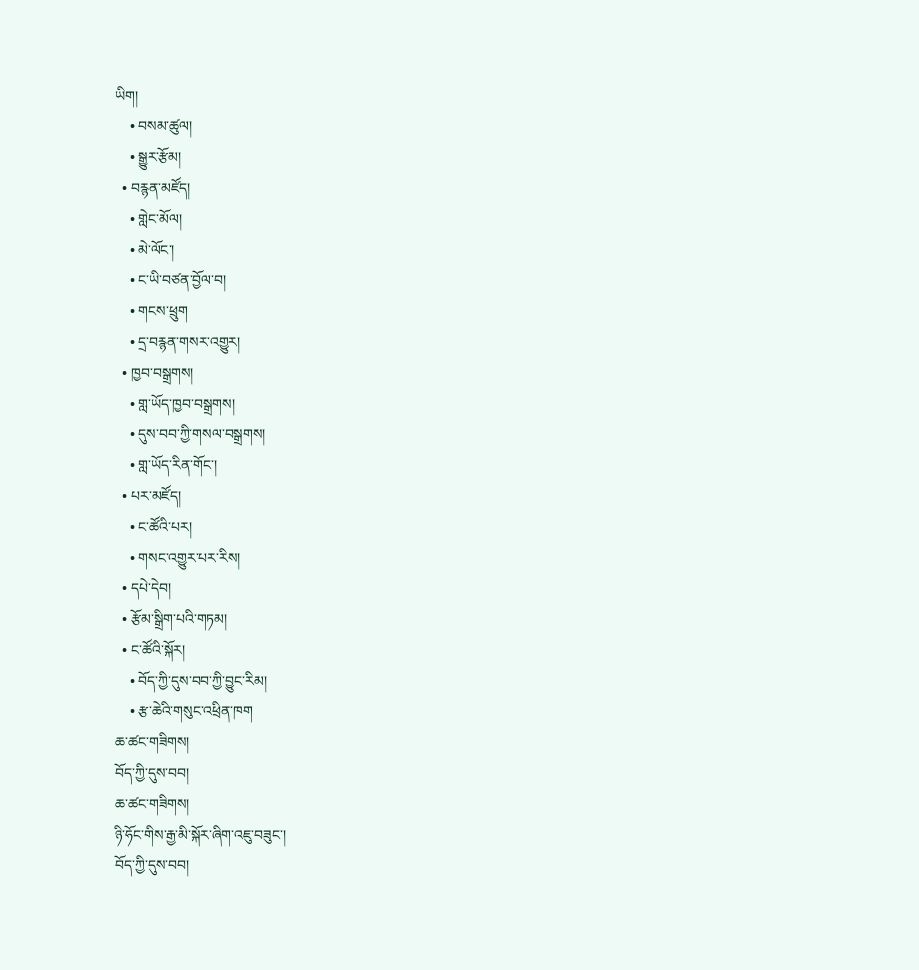ཡིག།
    • བསམ་ཚུལ།
    • སྒྱུར་རྩོམ།
  • བརྙན་མཛོད།
    • གླེང་མོལ།
    • མེ་ལོང་།
    • ང་ཡི་བཙན་བྱོལ་བ།
    • གངས་ཕྲུག
    • དྲ་བརྙན་གསར་འགྱུར།
  • ཁྱབ་བསྒྲགས།
    • གླ་ཡོད་ཁྱབ་བསྒྲགས།
    • དུས་བབ་ཀྱི་གསལ་བསྒྲགས།
    • གླ་ཡོད་རིན་གོང་།
  • པར་མཛོད།
    • ང་ཚོའི་པར།
    • གསང་འགྱུར་པར་རིས།
  • དཔེ་དེབ།
  • རྩོམ་སྒྲིག་པའི་གཏམ།
  • ང་ཚོའི་སྐོར།
    • བོད་ཀྱི་དུས་བབ་ཀྱི་བྱུང་རིམ།
    • རྩ་ཆེའི་གསུང་འཕྲིན་ཁག
ཆ་ཚང་གཟིགས།
བོད་ཀྱི་དུས་བབ།
ཆ་ཚང་གཟིགས།
ཉི་ཧོང་གིས་རྒྱ་མི་སྐོར་ཞིག་འཇུ་བཟུང་།
བོད་ཀྱི་དུས་བབ།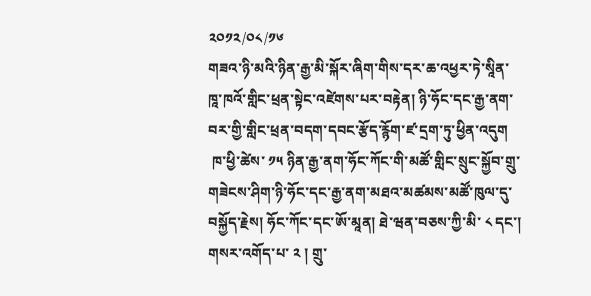༢༠༡༢/༠༨/༡༦
གཟའ་ཉི་མའི་ཉིན་རྒྱ་མི་སྐོར་ཞིག་གིས་དར་ཆ་འཕྱར་ཏེ་སཱིན་ཁཱ་ཁའོ་གླིང་ཕྲན་སྟེང་འཛེགས་པར་བརྟེན། ཉི་ཧོང་དང་རྒྱ་ནག་བར་གྱི་གླིང་ཕྲན་བདག་དབང་རྩོད་རྙོག་ཛ་དྲག་ཏུ་ཕྱིན་འདུག
 ཁ་ཕྱི་ཚེས་ ༡༥ ཉིན་རྒྱ་ནག་ཧོང་ཀོང་གི་མཚོ་གླིང་སྲུང་སྐྱོབ་གྲུ་གཟེངས་ཤིག་ཉི་ཧོང་དང་རྒྱ་ནག་མཐའ་མཚམས་མཚོ་ཁུལ་དུ་བསྐྱོད་རྗེས། ཧོང་ཀོང་དང་ཨོ་མཱན། ཐེ་ཝན་བཅས་ཀྱི་མི་ ༨ དང་། གསར་འགོད་པ་ ༢ ། གྲུ་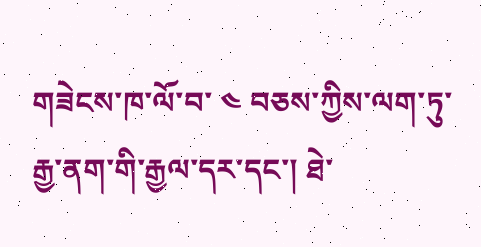གཟེངས་ཁ་ལོ་བ་ ༤ བཅས་ཀྱིས་ལག་ཏུ་རྒྱ་ནག་གི་རྒྱལ་དར་དང་། ཐེ་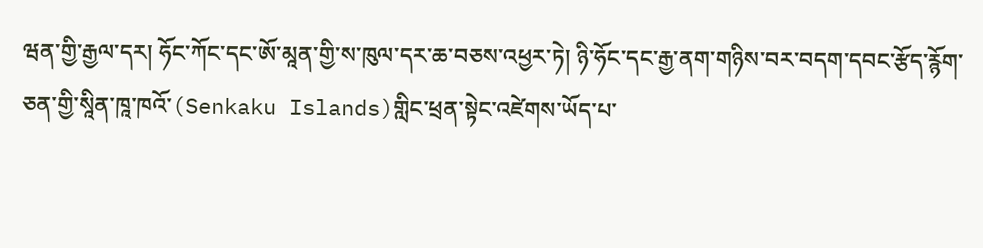ཝན་གྱི་རྒྱལ་དར། ཧོང་ཀོང་དང་ཨོ་མཱན་གྱི་ས་ཁུལ་དར་ཆ་བཅས་འཕྱར་ཏེ། ཉི་ཧོང་དང་རྒྱ་ནག་གཉིས་བར་བདག་དབང་རྩོད་རྙོག་ཅན་གྱི་སཱིན་ཁཱ་ཁའོ་(Senkaku Islands)གླིང་ཕྲན་སྟེང་འཛེགས་ཡོད་པ་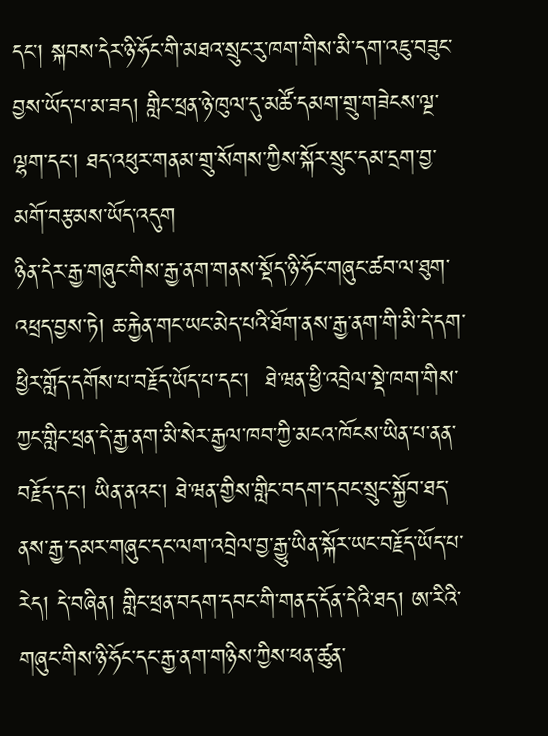དང་། སྐབས་དེར་ཉི་ཧོང་གི་མཐའ་སྲུང་རུ་ཁག་གིས་མི་དག་འཇུ་བཟུང་བྱས་ཡོད་པ་མ་ཟད། གླིང་ཕྲན་ཉེ་ཁུལ་དུ་མཚོ་དམག་གྲུ་གཟེངས་ལྔ་ལྷག་དང་། ཐད་འཕུར་གནམ་གྲུ་སོགས་ཀྱིས་སྐོར་སྲུང་དམ་དྲག་བྱ་མགོ་བརྩམས་ཡོད་འདུག
ཉིན་དེར་རྒྱ་གཞུང་གིས་རྒྱ་ནག་གནས་སྡོད་ཉི་ཧོང་གཞུང་ཚབ་ལ་ཐུག་འཕྲད་བྱས་ཏེ། ཆ་རྐྱེན་གང་ཡང་མེད་པའི་ཐོག་ནས་རྒྱ་ནག་གི་མི་དེ་དག་ཕྱིར་གློད་དགོས་པ་བརྗོད་ཡོད་པ་དང་།  ཐེ་ཝན་ཕྱི་འབྲེལ་སྡེ་ཁག་གིས་ཀྱང་གླིང་ཕྲན་དེ་རྒྱ་ནག་མི་སེར་རྒྱལ་ཁབ་ཀྱི་མངའ་ཁོངས་ཡིན་པ་ནན་བརྗོད་དང་། ཡིན་ནའང་། ཐེ་ཝན་གྱིས་གླིང་བདག་དབང་སྲུང་སྐྱོབ་ཐད་ནས་རྒྱ་དམར་གཞུང་དང་ལག་འབྲེལ་བྱ་རྒྱུ་ཡིན་སྐོར་ཡང་བརྗོད་ཡོད་པ་རེད། དེ་བཞིན། གླིང་ཕྲན་བདག་དབང་གི་གནད་དོན་དེའི་ཐད། ཨ་རིའི་གཞུང་གིས་ཉི་ཧོང་དང་རྒྱ་ནག་གཉིས་ཀྱིས་ཕན་ཚུན་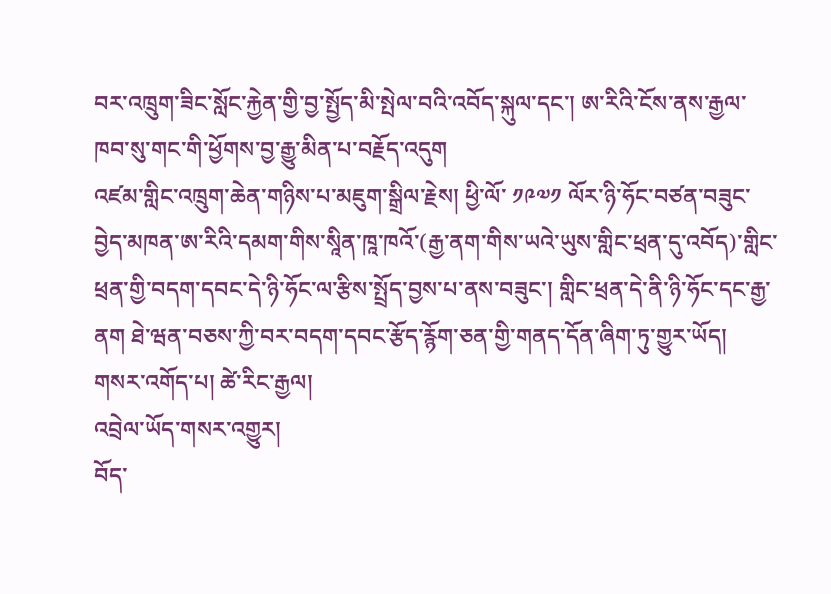བར་འཁྲུག་ཟིང་སློང་རྐྱེན་གྱི་བྱ་སྤྱོད་མི་སྤེལ་བའི་འབོད་སྐུལ་དང་། ཨ་རིའི་ངོས་ནས་རྒྱལ་ཁབ་སུ་གང་གི་ཕྱོགས་བྱ་རྒྱུ་མིན་པ་བརྗོད་འདུག
འཛམ་གླིང་འཁྲུག་ཆེན་གཉིས་པ་མཇུག་སྒྲིལ་རྗེས། ཕྱི་ལོ་ ༡༩༧༡ ལོར་ཉི་ཧོང་བཙན་བཟུང་བྱེད་མཁན་ཨ་རིའི་དམག་གིས་སཱིན་ཁཱ་ཁའོ་(རྒྱ་ནག་གིས་ཡའེ་ཡུས་གླིང་ཕྲན་དུ་འབོད)་གླིང་ཕྲན་གྱི་བདག་དབང་དེ་ཉི་ཧོང་ལ་རྩིས་སྤྲོད་བྱས་པ་ནས་བཟུང་། གླིང་ཕྲན་དེ་ནི་ཉི་ཧོང་དང་རྒྱ་ནག ཐེ་ཝན་བཅས་ཀྱི་བར་བདག་དབང་རྩོད་རྙོག་ཅན་གྱི་གནད་དོན་ཞིག་ཏུ་གྱུར་ཡོད།
གསར་འགོད་པ། ཚེ་རིང་རྒྱལ།
འབྲེལ་ཡོད་གསར་འགྱུར།
བོད་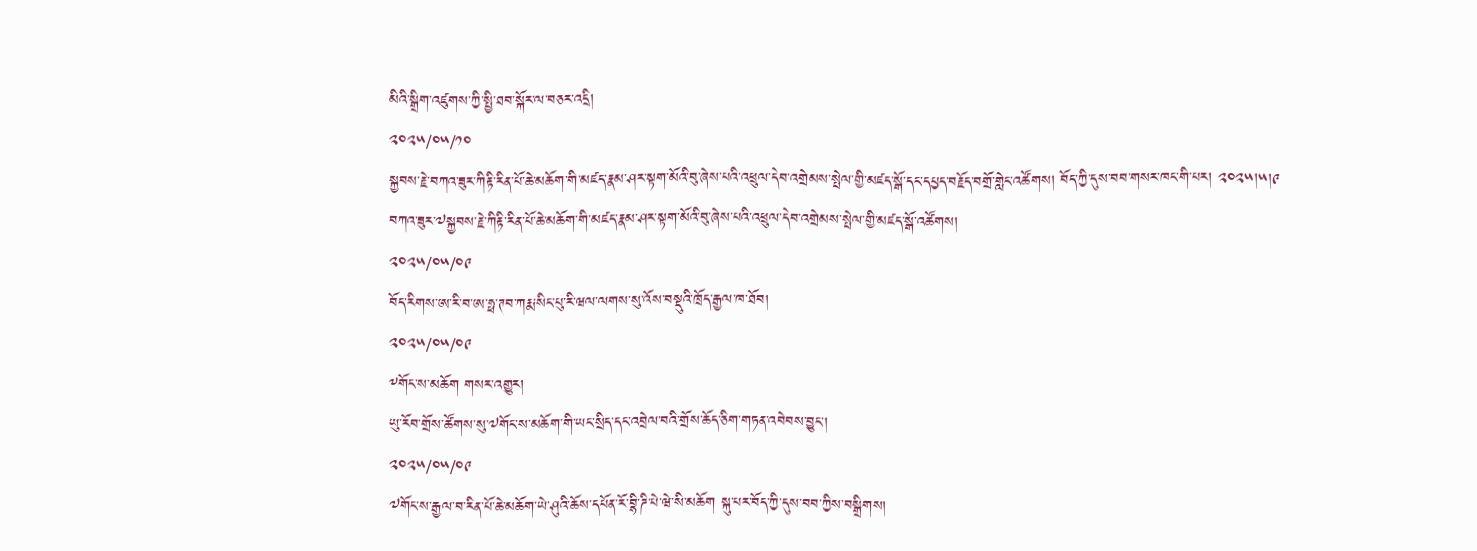མིའི་སྒྲིག་འཛུགས་ཀྱི་སྤྱི་ཐབ་སྐོར་ལ་བཅར་འདྲི།
༢༠༢༥/༠༥/༡༠
སྐྱབས་རྗེ་བཀའ་ཟུར་ཀིརྟི་རིན་པོ་ཆེ་མཆོག་གི་མཛད་རྣམ་ཤར་སྟག་མོའི་བུ་ཞེས་པའི་འཕྲུལ་དེབ་འགྲེམས་སྤེལ་གྱི་མཛད་སྒོ་དང་དཔྱད་བརྗོད་བགྲོ་གླེང་འཚོགས། བོད་ཀྱི་དུས་བབ་གསར་ཁང་གི་པར། ༢༠༢༥།༥།༩
བཀའ་ཟུར་༧སྐྱབས་རྗེ་ཀིརྟི་རིན་པོ་ཆེ་མཆོག་གི་མཛད་རྣམ་ཤར་སྟག་མོའི་བུ་ཞེས་པའི་འཕྲུལ་དེབ་འགྲེམས་སྤེལ་གྱི་མཛད་སྒོ་འཚོགས།
༢༠༢༥/༠༥/༠༩
བོད་རིགས་ཨ་རི་བ་ཨ་ཧྥ་ཊབ་ཀརྨ་སིང་པུ་རི་ཝལ་ལགས་སུ་འོས་བསྡུའི་ཁྲོད་རྒྱལ་ཁ་ཐོབ།
༢༠༢༥/༠༥/༠༩
༸གོང་ས་མཆོག གསར་འགྱུར།
ཡུ་རོབ་གྲོས་ཚོགས་སུ་༧གོང་ས་མཆོག་གི་ཡང་སྲིད་དང་འབྲེལ་བའི་གྲོས་ཆོད་ཅིག་གཏན་འབེབས་བྱུང་།
༢༠༢༥/༠༥/༠༩
༧གོང་ས་རྒྱལ་བ་རིན་པོ་ཆེ་མཆོག་ཡེ་ཤུའི་ཆོས་དཔོན་རོ་བྷི་ཌི་པེ་ཝེ་སི་མཆོག སྐུ་པར་བོད་ཀྱི་དུས་བབ་ཀྱིས་བསྒྲིགས།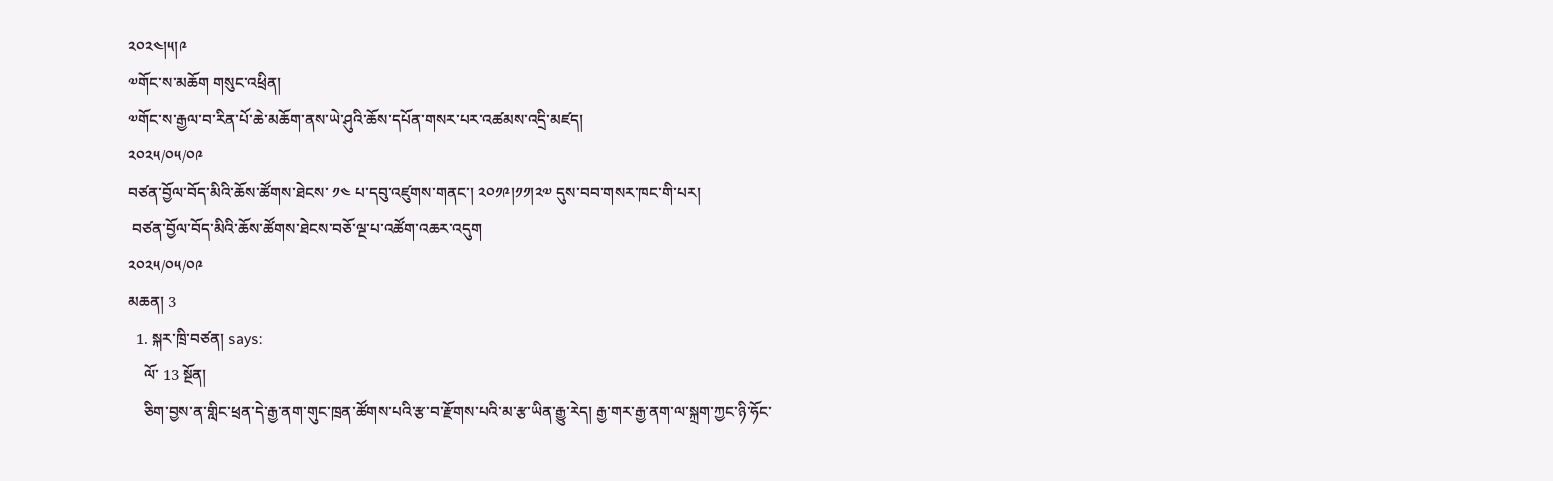༢༠༢༤།༥།༩
༧གོང་ས་མཆོག གསུང་འཕྲིན།
༧གོང་ས་རྒྱལ་བ་རིན་པོ་ཆེ་མཆོག་ནས་ཡེ་ཤུའི་ཆོས་དཔོན་གསར་པར་འཚམས་འདྲི་མཛད།
༢༠༢༥/༠༥/༠༩
བཙན་བྱོལ་བོད་མིའི་ཆོས་ཚོགས་ཐེངས་ ༡༤ པ་དབུ་འཛུགས་གནང་། ༢༠༡༩།༡༡།༢༧ དུས་བབ་གསར་ཁང་གི་པར།
 བཙན་བྱོལ་བོད་མིའི་ཆོས་ཚོགས་ཐེངས་བཅོ་ལྔ་པ་འཚོག་འཆར་འདུག
༢༠༢༥/༠༥/༠༩
མཆན། 3
  1. སྐར་ཁྲི་བཙན། says:
    ལོ་ 13 སྔོན།
    ཅིག་བྱས་ན་གླིང་ཕྲན་དེ་རྒྱ་ནག་གུང་ཁྲན་ཚོགས་པའི་རྩ་བ་རྫོགས་པའི་མ་རྩ་ཡིན་རྒྱུ་རེད། རྒྱ་གར་རྒྱ་ནག་ལ་སྐྲག་ཀྱང་ཉི་ཧོང་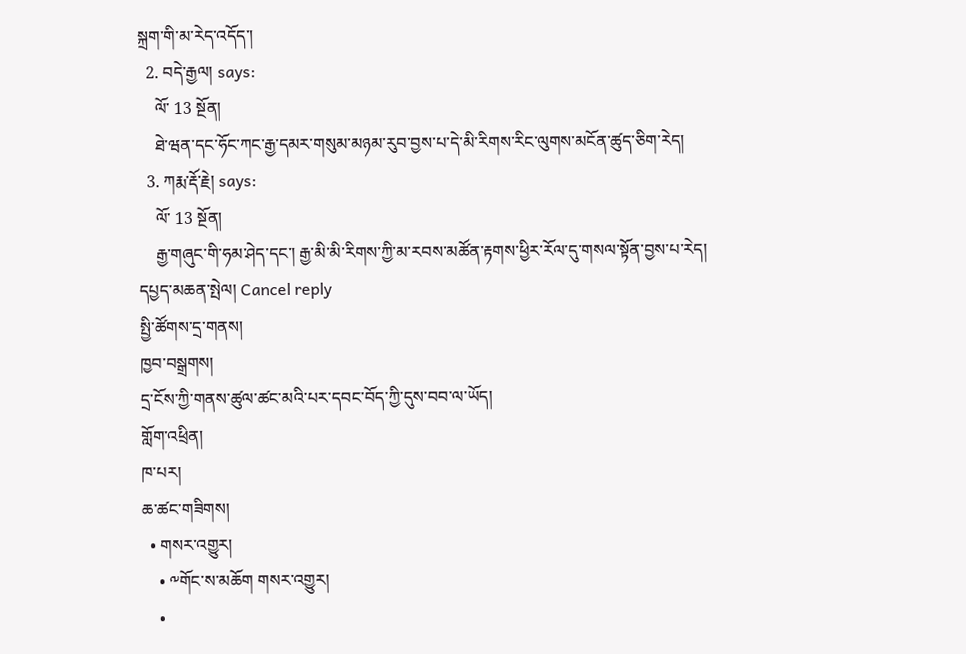སྐྲག་གི་མ་རེད་འདོད་།
  2. བདེ་རྒྱལ། says:
    ལོ་ 13 སྔོན།
    ཐེ་ཝན་དང་ཧོང་ཀང་རྒྱ་དམར་གསུམ་མཉམ་རུབ་བྱས་པ་དེ་མི་རིགས་རིང་ལུགས་མངོན་ཚུད་ཅིག་རེད།
  3. ཀརྨ་རྡོ་རྗེ། says:
    ལོ་ 13 སྔོན།
    རྒྱ་གཞུང་གི་ཧམ་ཤེད་དང་། རྒྱ་མི་མི་རིགས་ཀྱི་མ་རབས་མཚོན་རྟགས་ཕྱིར་རོལ་དུ་གསལ་སྟོན་བྱས་པ་རེད།
དཔྱད་མཆན་སྤེལ། Cancel reply
སྤྱི་ཚོགས་དྲ་གནས།
ཁྱབ་བསྒྲགས།
དྲ་ངོས་ཀྱི་གནས་ཚུལ་ཚང་མའི་པར་དབང་བོད་ཀྱི་དུས་བབ་ལ་ཡོད།
གློག་འཕྲིན།
ཁ་པར།
ཆ་ཚང་གཟིགས།
  • གསར་འགྱུར།
    • ༸གོང་ས་མཆོག གསར་འགྱུར།
    •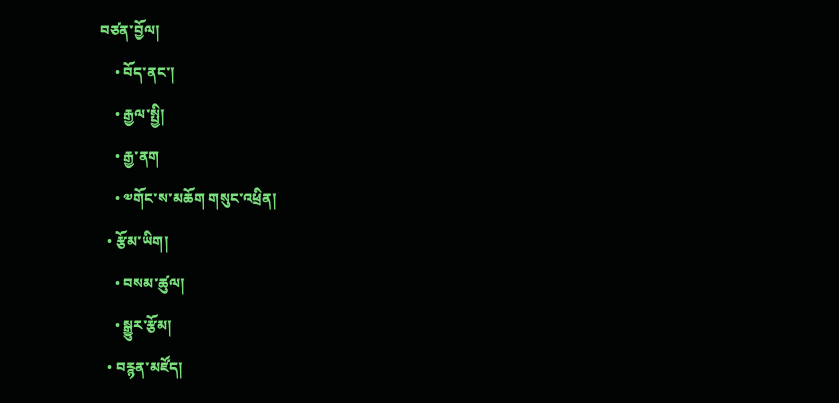བཙན་བྱོལ།
    • བོད་ནང་།
    • རྒྱལ་སྤྱི།
    • རྒྱ་ནག
    • ༧གོང་ས་མཆོག གསུང་འཕྲིན།
  • རྩོམ་ཡིག།
    • བསམ་ཚུལ།
    • སྒྱུར་རྩོམ།
  • བརྙན་མཛོད།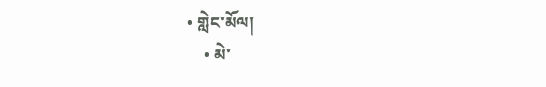• གླེང་མོལ།
    • མེ་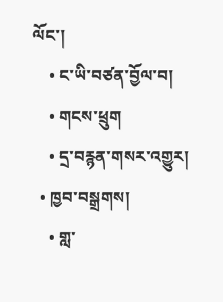ལོང་།
    • ང་ཡི་བཙན་བྱོལ་བ།
    • གངས་ཕྲུག
    • དྲ་བརྙན་གསར་འགྱུར།
  • ཁྱབ་བསྒྲགས།
    • གླ་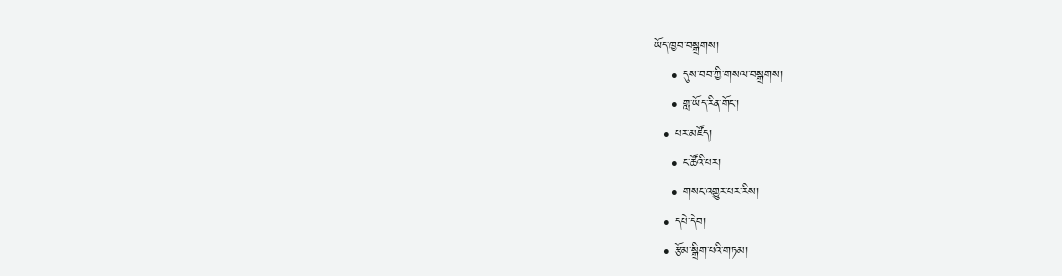ཡོད་ཁྱབ་བསྒྲགས།
    • དུས་བབ་ཀྱི་གསལ་བསྒྲགས།
    • གླ་ཡོད་རིན་གོང་།
  • པར་མཛོད།
    • ང་ཚོའི་པར།
    • གསང་འགྱུར་པར་རིས།
  • དཔེ་དེབ།
  • རྩོམ་སྒྲིག་པའི་གཏམ།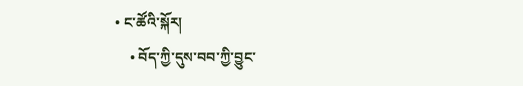• ང་ཚོའི་སྐོར།
    • བོད་ཀྱི་དུས་བབ་ཀྱི་བྱུང་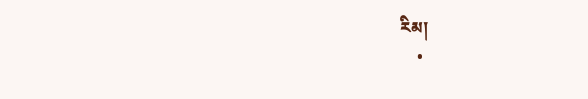རིམ།
    •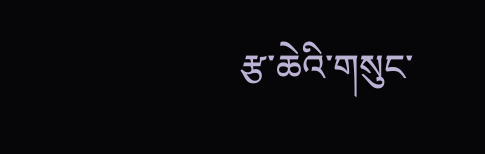རྩ་ཆེའི་གསུང་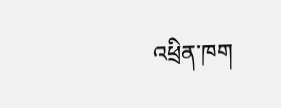འཕྲིན་ཁག